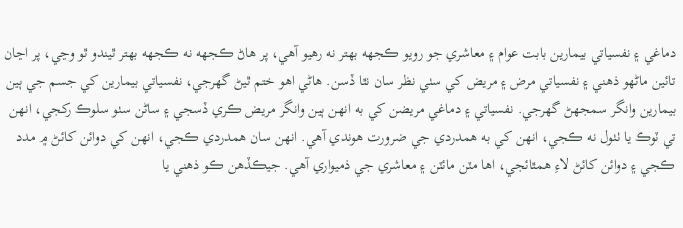دماغي ۽ نفسياتي بيمارين بابت عوام ۽ معاشري جو رويو ڪجهه بهتر نه رهيو آهي، پر هاڻ ڪجهه نه ڪجهه بهتر ٿيندو ٿو وڃي، پر اڃان تائين ماڻهو ذهني ۽ نفسياتي مرض ۽ مريض کي سٺي نظر سان نٿا ڏسن. هاڻي اهو ختم ٿيڻ گهرجي، نفسياتي بيمارين کي جسم جي ٻين بيمارين وانگر سمجهڻ گهرجي. نفسياتي ۽ دماغي مريضن کي به انهن ٻين وانگر مريض ڪري ڏسجي ۽ ساڻن سٺو سلوڪ رکجي، انهن تي ٽوڪ يا ٺٺول نه ڪجي، انهن کي به همدردي جي ضرورت هوندي آهي. انهن سان همدردي ڪجي، انهن کي دوائن کائڻ ۾ مدد ڪجي ۽ دوائن کائڻ لاءِ همٿائجي، اها مٽن مائٽن ۽ معاشري جي ذميواري آهي. جيڪڏهن ڪو ذهني يا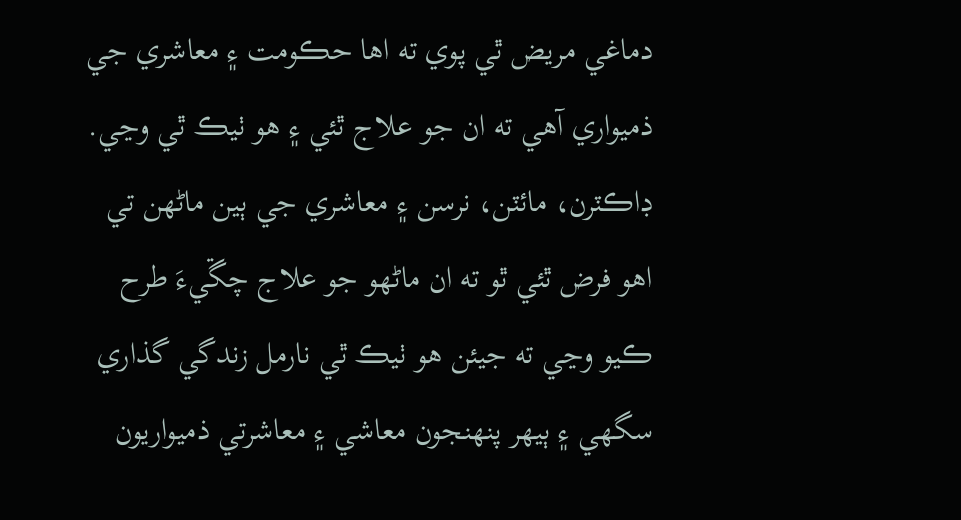دماغي مريض ٿي پوي ته اها حڪومت ۽ معاشري جي ذميواري آهي ته ان جو علاج ٿئي ۽ هو ٺيڪ ٿي وڃي. ڊاڪٽرن، مائٽن، نرسن ۽ معاشري جي ٻين ماڻهن تي اهو فرض ٿئي ٿو ته ان ماڻهو جو علاج چڱيءَ طرح ڪيو وڃي ته جيئن هو ٺيڪ ٿي نارمل زندگي گذاري سگهي ۽ ٻيهر پنهنجون معاشي ۽ معاشرتي ذميواريون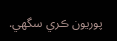پوريون ڪري سگهي.